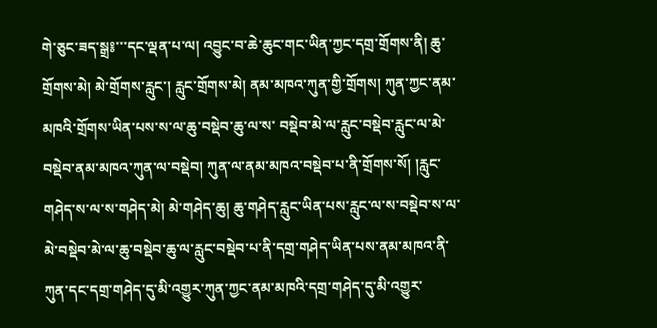གེ་ཅུང་ཟད་སྒྲ༔་་་དང་ལྡན་པ་ལ། འབྱུང་བ་ཆེ་ཆུང་གང་ཡིན་ཀྱང་དགྲ་གྲོགས་ནི། ཆུ་གྲོགས་མེ། མེ་གྲོགས་རླུང་། རླུང་གྲོགས་མེ། ནམ་མཁའ་ཀུན་གྱི་གྲོགས། ཀུན་ཀྱང་ནམ་མཁའི་གྲོགས་ཡིན་པས་ས་ལ་ཆུ་བསྡེབ་ཆུ་ལ་ས་ བསྡེབ་མེ་ལ་རླུང་བསྡེབ་རླུང་ལ་མེ་བསྡེབ་ནམ་མཁའ་ཀུན་ལ་བསྡེབ། ཀུན་ལ་ནམ་མཁའ་བསྡེབ་པ་ནི་གྲོགས་སོ། །རླུང་གཤེད་ས་ལ་ས་གཤེད་མེ། མེ་གཤེད་ཆུ། ཆུ་གཤེད་རླུང་ཡིན་པས་རླུང་ལ་ས་བསྡེབ་ས་ལ་མེ་བསྡེབ་མེ་ལ་ཆུ་བསྡེབ་ཆུ་ལ་རླུང་བསྡེབ་པ་ནི་དགྲ་གཤེད་ཡིན་པས་ནམ་མཁའ་ནི་ཀུན་དང་དགྲ་གཤེད་དུ་མི་འགྱུར་ཀུན་ཀྱང་ནམ་མཁའི་དགྲ་གཤེད་དུ་མི་འགྱུར་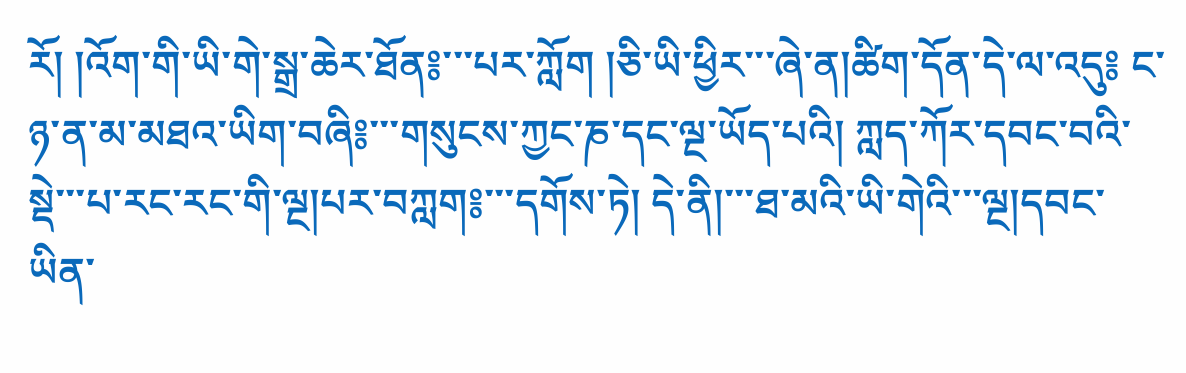རོ། །འོག་གི་ཡི་གེ་སྒྲ་ཆེར་ཐོན༔་་་པར་ཀློག །ཅི་ཡི་ཕྱིར་་་ཞེ་ན།ཚིག་དོན་དེ་ལ་འདུ༔ ང་ཉ་ན་མ་མཐའ་ཡིག་བཞི༔་་་གསུངས་ཀྱང་ཎ་དང་ལྔ་ཡོད་པའི། ཀླད་ཀོར་དབང་བའི་སྡེ་་་པ་རང་རང་གི་ལྔ།པར་བཀླག༔་་་དགོས་ཏེ། དེ་ནི།་་་ཐ་མའི་ཡི་གེའི་་་ལྔ།དབང་ཡིན་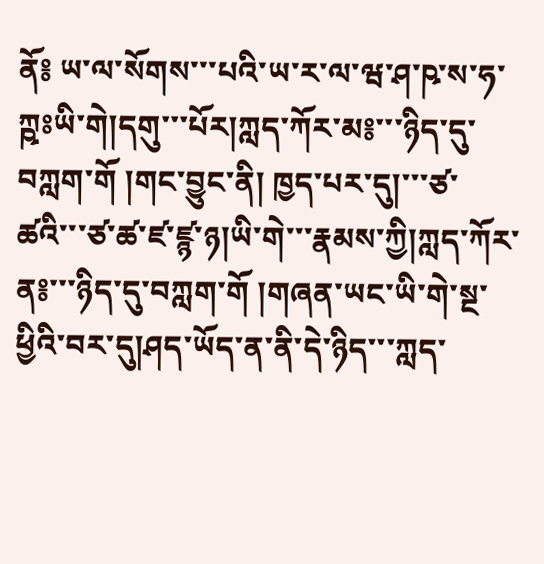ནོ༔ ཡ་ལ་སོགས་་་པའི་ཡ་ར་ལ་ཝ་ཤ་ཥ་ས་ཧ་ཀྵཿཡི་གེ།དགུ་་་པོར།ཀླད་ཀོར་མ༔་་་ཉིད་དུ་བཀླག་གོ །གང་བྱུང་ནི། ཁྱད་པར་དུ།་་་ཙ་ཚའི་་་ཙ་ཚ་ཛ་ཛྙ་ཉ།ཡི་གེ་་་རྣམས་ཀྱི།ཀླད་ཀོར་ན༔་་་ཉིད་དུ་བཀླག་གོ །གཞན་ཡང་ཡི་གེ་སྔ་ཕྱིའི་བར་དུ།ཤད་ཡོད་ན་ནི་དེ་ཉིད་་་ཀླད་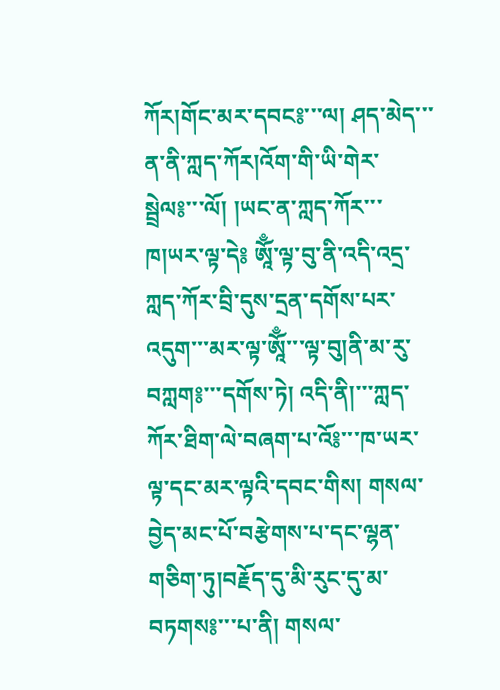ཀོར།གོང་མར་དབང༔་་་ལ། ཤད་མེད་་་ན་ནི་ཀླད་ཀོར།འོག་གི་ཡི་གེར་སྦྲེལ༔་་་ལོ། །ཡང་ན་ཀླད་ཀོར་་་ཁ།ཡར་ལྟ་དེ༔ ཨཱོྃ་ལྟ་བུ་ནི་འདི་འདྲ་ཀླད་ཀོར་བྲི་དུས་དྲན་དགོས་པར་འདུག་་་མར་ལྟ་ཨཱོྃ་་་ལྟ་བུ།ནི་མ་རུ་བཀླག༔་་་དགོས་ཏེ། འདི་ནི།་་་ཀླད་ཀོར་ཐིག་ལེ་བཞག་པ་འོ༔་་་ཁ་ཡར་ལྟ་དང་མར་ལྟའི་དབང་གིས། གསལ་བྱེད་མང་པོ་བརྩེགས་པ་དང་ལྷན་གཅིག་ཏུ།བརྗོད་དུ་མི་རུང་དུ་མ་བཏགས༔་་་པ་ནི། གསལ་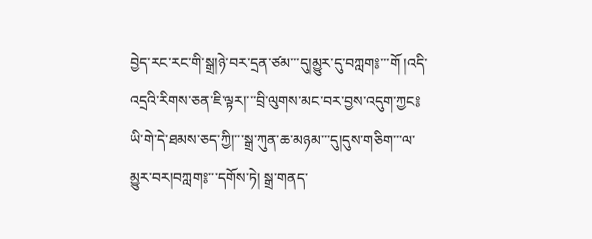བྱེད་རང་རང་གི་སྒྲ།ཉེ་བར་དྲན་ཙམ་་་དུ།མྱུར་དུ་བཀླག༔་་་གོ །འདི་འདྲའི་རིགས་ཅན་ཇི་ལྟར།་་་བྲི་ལུགས་མང་བར་བྱས་འདུག་ཀྱང༔ ཡི་གེ་དེ་ཐམས་ཅད་ཀྱི།་་་སྒྲ་ཀུན་ཆ་མཉམ་་་དུ།དུས་གཅིག་་་ལ་མྱུར་བར།བཀླག༔་་་དགོས་ཏེ། སྒྲ་གནད་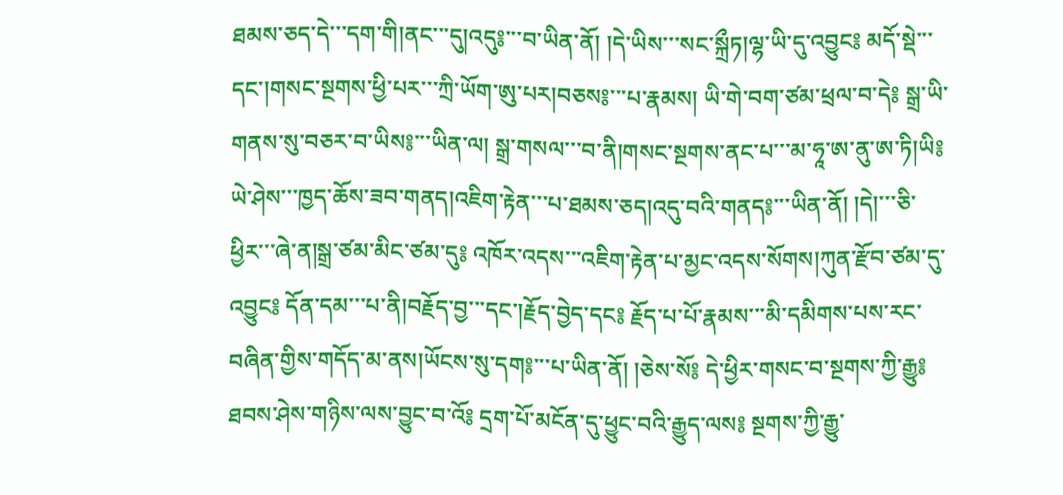ཐམས་ཅད་དེ་་་དག་གི།ནང་་་དུ།འདུ༔་་་བ་ཡིན་ནོ། །དེ་ཡིས་་་སང་སྐྲྀཏ།ལྷ་ཡི་དུ་འབྱུང༔ མདོ་སྡེ་་་དང་།གསང་སྔགས་ཕྱི་པར་་་ཀྲི་ཡོག་ཨུ་པར།བཅས༔་་་པ་རྣམས། ཡི་གེ་བག་ཙམ་ཕྲལ་བ་དེ༔ སྒྲ་ཡི་གནས་སུ་བཅར་བ་ཡིས༔་་་ཡིན་ལ། སྒྲ་གསལ་་་བ་ནི།གསང་སྔགས་ནང་པ་་་མ་ཧཱ་ཨ་ནུ་ཨ་ཏི།ཡི༔ ཡེ་ཤེས་་་ཁྱད་ཆོས་ཟབ་གནད།འཇིག་རྟེན་་་པ་ཐམས་ཅད།འདུ་བའི་གནད༔་་་ཡིན་ནོ། །དེ།་་་ཅི་ཕྱིར་་་ཞེ་ན།སྒྲ་ཙམ་མིང་ཙམ་དུ༔ འཁོར་འདས་་་འཇིག་རྟེན་པ་མྱང་འདས་སོགས།ཀུན་རྫོབ་ཙམ་དུ་འབྱུང༔ དོན་དམ་་་པ་ནི།བརྗོད་བྱ་་་དང་།རྗོད་བྱེད་དང༔ རྗོད་པ་པོ་རྣམས་་་མི་དམིགས་པས་རང་བཞིན་གྱིས་གདོད་མ་ནས།ཡོངས་སུ་དག༔་་་པ་ཡིན་ནོ། །ཅེས་སོ༔ དེ་ཕྱིར་གསང་བ་སྔགས་ཀྱི་རྒྱུ༔ ཐབས་ཤེས་གཉིས་ལས་བྱུང་བ་འོ༔ དྲག་པོ་མངོན་དུ་ཕྱུང་བའི་རྒྱུད་ལས༔ སྔགས་ཀྱི་རྒྱུ་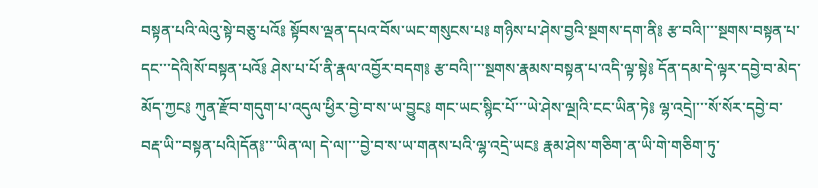བསྟན་པའི་ལེའུ་སྟེ་བཅུ་པའོ༔ སྟོབས་ལྡན་དཔའ་བོས་ཡང་གསུངས་པ༔ གཉིས་པ་ཤེས་བྱའི་སྔགས་དག་ནི༔ རྩ་བའི།་་་སྔགས་བསྟན་པ་དང་་་དེའི།སོ་བསྟན་པའོ༔ ཤེས་པ་པོ་ནི་རྣལ་འབྱོར་བདག༔ རྩ་བའི།་་་སྔགས་རྣམས་བསྟན་པ་འདི་ལྟ་སྟེ༔ དོན་དམ་དེ་ལྟར་དབྱེ་བ་མེད་མོད་ཀྱང༔ ཀུན་རྫོབ་གདུག་པ་འདུལ་ཕྱིར་བྱེ་བ་ས་ཡ་བྱུང༔ གང་ཡང་སྙིང་པོ་་་ཡེ་ཤེས་ལྔ།འི་ངང་ཡིན་ཏེ༔ ལྷ་འདྲེ།་་་སོ་སོར་དབྱེ་བ་བརྡ་ཡི་་བསྟན་པའི།དོན༔་་་ཡིན་ལ། དེ་ལ།་་་བྱེ་བ་ས་ཡ་གནས་པའི་ལྷ་འདྲེ་ཡང༔ རྣམ་ཤེས་གཅིག་ན་ཡི་གེ་གཅིག་ཏུ་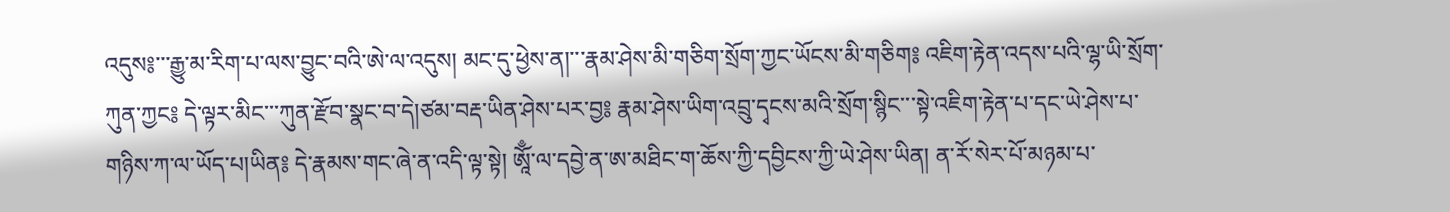འདུས༔་་་རྒྱུ་མ་རིག་པ་ལས་བྱུང་བའི་ཨེ་ལ་འདུས། མང་དུ་ཕྱེས་ན།་་་རྣམ་ཤེས་མི་གཅིག་སྲོག་ཀྱང་ཡོངས་མི་གཅིག༔ འཇིག་རྟེན་འདས་པའི་ལྷ་ཡི་སྲོག་ཀུན་ཀྱང༔ དེ་ལྟར་མིང་་་ཀུན་རྫོབ་སྣང་བ་དེ།ཙམ་བརྡ་ཡིན་ཤེས་པར་བྱ༔ རྣམ་ཤེས་ཡིག་འབྲུ་དྭངས་མའི་སྲོག་སྙིང་་་སྟེ་འཇིག་རྟེན་པ་དང་ཡེ་ཤེས་པ་གཉིས་ཀ་ལ་ཡོད་པ།ཡིན༔ དེ་རྣམས་གང་ཞེ་ན་འདི་ལྟ་སྟེ། ཨཱོྃ་ལ་དབྱེ་ན་ཨ་མཐིང་ག་ཆོས་ཀྱི་དབྱིངས་ཀྱི་ཡེ་ཤེས་ཡིན། ན་རོ་སེར་པོ་མཉམ་པ་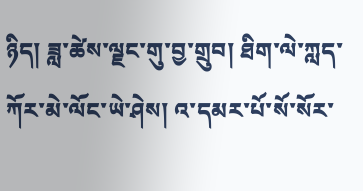ཉིད། ཟླ་ཚེས་ལྗང་གུ་བྱ་གྲུབ། ཐིག་ལེ་ཀླད་ཀོར་མེ་ལོང་ཡེ་ཤེས། འ་དམར་པོ་སོ་སོར་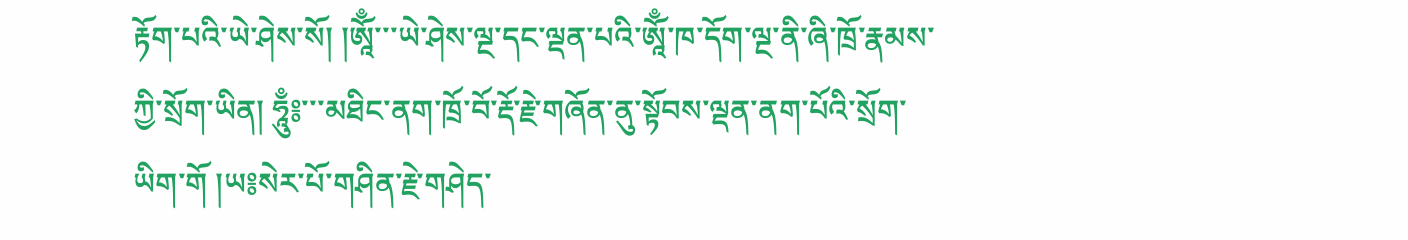རྟོག་པའི་ཡེ་ཤེས་སོ། །ཨཱོྃ་་་ཡེ་ཤེས་ལྔ་དང་ལྡན་པའི་ཨཱོྃ་ཁ་དོག་ལྔ་ནི་ཞི་ཁྲོ་རྣམས་ཀྱི་སྲོག་ཡིན། ཧཱུྃ༔་་་མཐིང་ནག་ཁྲོ་བོ་རྡོ་རྗེ་གཞོན་ནུ་སྟོབས་ལྡན་ནག་པོའི་སྲོག་ཡིག་གོ །ཡ༔སེར་པོ་གཤིན་རྗེ་གཤེད་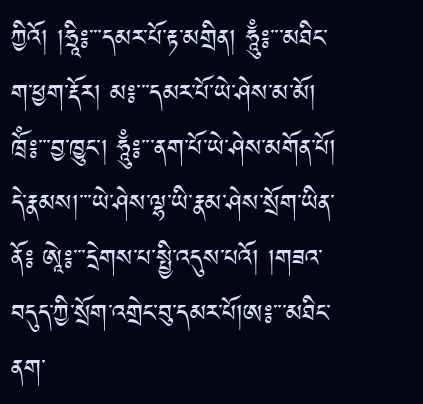ཀྱིའོ། །ཧྲཱི༔་་་དམར་པོ་རྟ་མགྲིན། ཧཱུྃ༔་་་མཐིང་ག་ཕྱག་རྡོར། མ༔་་་དམར་པོ་ཡེ་ཤེས་མ་མོ། ཁྲོཾ༔་་་བྱ་ཁྱུང་། ཧཱུྃ༔་་་ནག་པོ་ཡེ་ཤེས་མགོན་པོ། དེ་རྣམས།་་་ཡེ་ཤེས་ལྷ་ཡི་རྣམ་ཤེས་སྲོག་ཡིན་ནོ༔ ཨཱེ༔་་་དྲེགས་པ་སྤྱི་འདུས་པའོ། །གཟའ་བདུད་ཀྱི་སྲོག་འགྲེང་བུ་དམར་པོ།ཨ༔་་་མཐིང་ནག་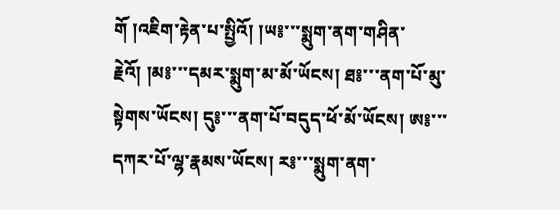གོ །འཇིག་རྟེན་པ་སྤྱིའོ། །ཡ༔་་་སྨུག་ནག་གཤིན་རྗེའོ། །མ༔་་་དམར་སྨུག་མ་མོ་ཡོངས། ཐ༔་་་ནག་པོ་མུ་སྟེགས་ཡོངས། དུ༔་་་ནག་པོ་བདུད་ཕོ་མོ་ཡོངས། ཨ༔་་་དཀར་པོ་ལྷ་རྣམས་ཡོངས། ར༔་་་སྨུག་ནག་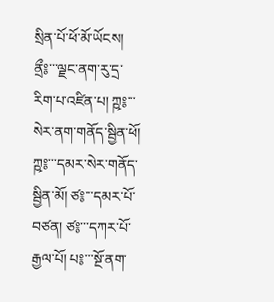སྲིན་པོ་ཕོ་མོ་ཡོངས། ནྲྀ༔་་་ལྗང་ནག་རུ་དྲ་རིག་པ་འཛིན་པ། ཀྵ༔་་་སེར་ནག་གནོད་སྦྱིན་ཕོ། ཀྵ༔་་་དམར་སེར་གནོད་སྦྱིན་མོ། ཙ༔་་་དམར་པོ་བཙན། ཙ༔་་་དཀར་པོ་རྒྱལ་པོ། པ༔་་་སྔོ་ནག་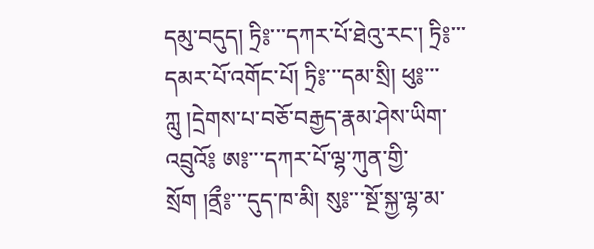དམུ་བདུད། ཏྲི༔་་་དཀར་པོ་ཐེའུ་རང་། ཏྲི༔་་་དམར་པོ་འགོང་པོ། ཏྲི༔་་་དམ་སྲི། ཕུ༔་་་ཀླུ །དྲེགས་པ་བཅོ་བརྒྱད་རྣམ་ཤེས་ཡིག་འབྲུའོ༔ ཨ༔་་་དཀར་པོ་ལྷ་ཀུན་གྱི་སྲོག །ནྲྀ༔་་་དུད་ཁ་མི། སུ༔་་་སྔོ་སྐྱ་ལྷ་མ་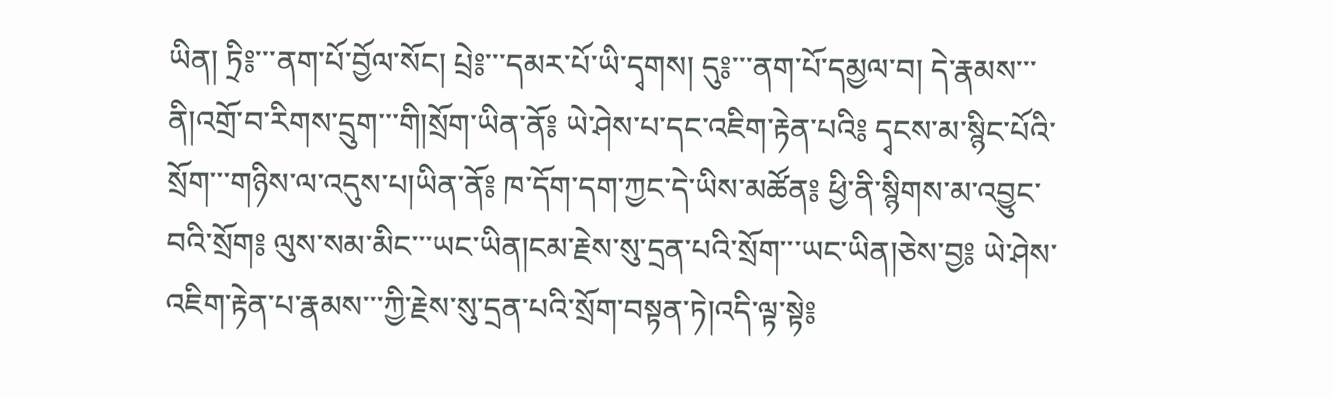ཡིན། ཏྲི༔་་་ནག་པོ་བྱོལ་སོང། པྲེ༔་་་དམར་པོ་ཡི་དྭགས། དུ༔་་་ནག་པོ་དམྱལ་བ། དེ་རྣམས་་་ནི།འགྲོ་བ་རིགས་དྲུག་་་གི།སྲོག་ཡིན་ནོ༔ ཡེ་ཤེས་པ་དང་འཇིག་རྟེན་པའི༔ དྭངས་མ་སྙིང་པོའི་སྲོག་་་གཉིས་ལ་འདུས་པ།ཡིན་ནོ༔ ཁ་དོག་དག་ཀྱང་དེ་ཡིས་མཚོན༔ ཕྱི་ནི་སྙིགས་མ་འབྱུང་བའི་སྲོག༔ ལུས་སམ་མིང་་་ཡང་ཡིན།ངམ་རྗེས་སུ་དྲན་པའི་སྲོག་་་ཡང་ཡིན།ཅེས་བྱ༔ ཡེ་ཤེས་འཇིག་རྟེན་པ་རྣམས་་་ཀྱི་རྗེས་སུ་དྲན་པའི་སྲོག་བསྟན་ཏེ།འདི་ལྟ་སྟེ༔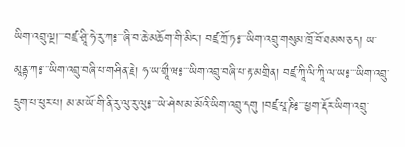ཡིག་འབྲུ་ལྔ།་་་བཛྲ་ཤྲཱི་ཧེ་རུ་ཀ༔་་་ཞི་བ་ཆེ་མཆོག་གི་མིང་། བཛྲ་ཀྲོ་ཏ༔་་་ཡིག་འབྲུ་གསུམ་ཁྲོ་བོ་ཐམས་ཅད། ཡ་མཱནྟ་ཀ༔་་་ཡིག་འབྲུ་བཞི་པ་གཤིན་རྗེ། ཧ་ཡ་གྲཱྀ་ཝ༔་་་ཡིག་འབྲུ་བཞི་པ་རྟ་མགྲིན། བཛྲ་ཀཱི་ལི་ཀཱི་ལ་ཡ༔་་་ཡིག་འབྲུ་དྲུག་པ་ཕུར་པ། མ་མ་ཡོ་གི་ནི་རུ་ལུ་རུ་ལུ༔་་་ཡེ་ཤེས་མ་མོའི་ཡིག་འབྲུ་དགུ །བཛྲ་པཱ་ཎི༔་་་ཕྱག་རྡོར་ཡིག་འབྲུ་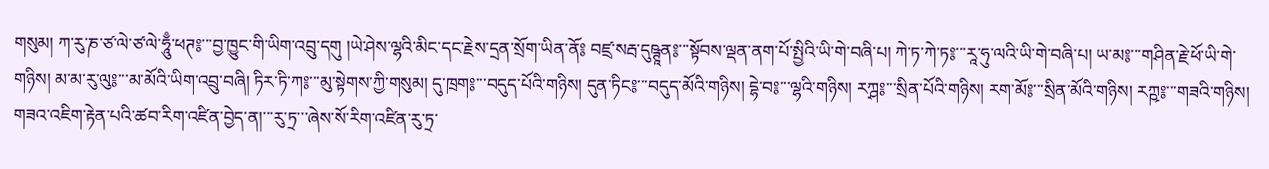གསུམ། ཀ་རུ་ཎ་ཙ་ལེ་ཙ་ལེ་ཧཱུྃ་ཕཊ༔་་་བྱ་ཁྱུང་གི་ཡིག་འབྲུ་དགུ །ཡེ་ཤེས་ལྷའི་མིང་དང་རྗེས་དྲན་སྲོག་ཡིན་ནོ༔ བཛྲ་སརྦ་དུཥྚཱན༔་་་སྟོབས་ལྡན་ནག་པོ་སྤྱིའི་ཡི་གེ་བཞི་པ། ཀེ་ཏ་ཀེ་ཏ༔་་་རཱ་ཧུ་ལའི་ཡི་གེ་བཞི་པ། ཡ་མ༔་་་གཤིན་རྗེ་ཕོ་ཡི་གེ་གཉིས། མ་མ་རུ་ལུ༔་་་མ་མོའི་ཡིག་འབྲུ་བཞི། ཏིར་ཏི་ཀ༔་་་མུ་སྟེགས་ཀྱི་གསུམ། དུ་ཁྲག༔་་་བདུད་པོའི་གཉིས། དུན་ཏིང༔་་་བདུད་མོའི་གཉིས། དྷེ་བ༔་་་ལྷའི་གཉིས། རཀྴ༔་་་སྲིན་པོའི་གཉིས། རག་མོ༔་་་སྲིན་མོའི་གཉིས། རཀྵ༔་་་གཟའི་གཉིས། གཟའ་འཇིག་རྟེན་པའི་ཚབ་རིག་འཛིན་བྱེད་ན།་་་རུ་ཏྲ་་་ཞེས་སོ་རིག་འཛིན་རུ་ཏྲ་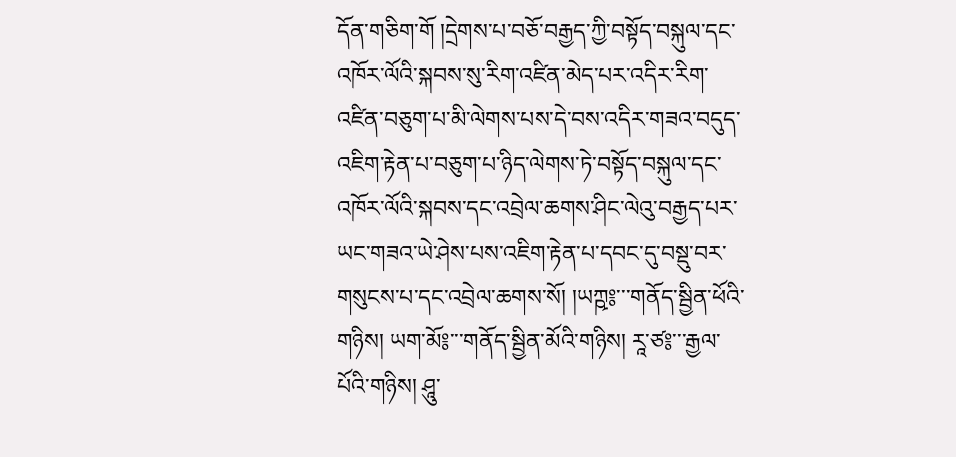དོན་གཅིག་གོ །དྲེགས་པ་བཅོ་བརྒྱད་ཀྱི་བསྟོད་བསྐུལ་དང་འཁོར་ལོའི་སྐབས་སུ་རིག་འཛིན་མེད་པར་འདིར་རིག་འཛིན་བཅུག་པ་མི་ལེགས་པས་དེ་བས་འདིར་གཟའ་བདུད་འཇིག་རྟེན་པ་བཅུག་པ་ཉིད་ལེགས་ཏེ་བསྟོད་བསྐུལ་དང་འཁོར་ལོའི་སྐབས་དང་འབྲེལ་ཆགས་ཤིང་ལེའུ་བརྒྱད་པར་ཡང་གཟའ་ཡེ་ཤེས་པས་འཇིག་རྟེན་པ་དབང་དུ་བསྡུ་བར་གསུངས་པ་དང་འབྲེལ་ཆགས་སོ། །ཡཀྵ༔་་་གནོད་སྦྱིན་ཕོའི་གཉིས། ཡག་མོ༔་་་གནོད་སྦྱིན་མོའི་གཉིས། རཱ་ཙ༔་་་རྒྱལ་པོའི་གཉིས། ཤཱུ་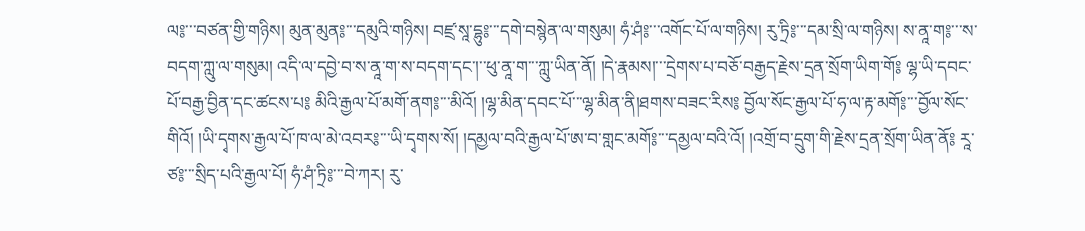ལ༔་་་བཙན་གྱི་གཉིས། མུན་མུན༔་་་དམུའི་གཉིས། བཛྲ་སཱ་དྷུ༔་་་དགེ་བསྙེན་ལ་གསུམ། ཧཾ་ཤཾ༔་་་འགོང་པོ་ལ་གཉིས། རུ་ཏྲི༔་་་དམ་སྲི་ལ་གཉིས། ས་ནཱ་ག༔་་་ས་བདག་ཀླུ་ལ་གསུམ། འདི་ལ་དབྱེ་བ་ས་ནཱ་ག་ས་བདག་དང་།་་ཕུ་ནཱ་ག་་་ཀླུ་ཡིན་ནོ། །དེ་རྣམས།་་་དྲེགས་པ་བཅོ་བརྒྱད་རྗེས་དྲན་སྲོག་ཡིག་གོ༔ ལྷ་ཡི་དབང་པོ་བརྒྱ་བྱིན་དང་ཚངས་པ༔ མིའི་རྒྱལ་པོ་མགོ་ནག༔་་་མིའོ། །ལྷ་མིན་དབང་པོ་་་ལྷ་མིན་ནི།ཐགས་བཟང་རིས༔ བྱོལ་སོང་རྒྱལ་པོ་ཧ་ལ་རྟ་མགོ༔་་་བྱོལ་སོང་གིའོ། །ཡི་དྭགས་རྒྱལ་པོ་ཁ་ལ་མེ་འབར༔་་་ཡི་དྭགས་སོ། །དམྱལ་བའི་རྒྱལ་པོ་ཨ་བ་གླང་མགོ༔་་་དམྱལ་བའི་འོ། །འགྲོ་བ་དྲུག་གི་རྗེས་དྲན་སྲོག་ཡིན་ནོ༔ རཱ་ཙ༔་་་སྲིད་པའི་རྒྱལ་པོ། ཧཾ་ཤཾ་ཏྲི༔་་་བེ་ཀར། རུ་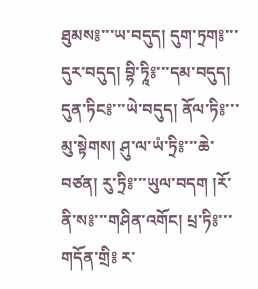ཐུམས༔་་་ཡ་བདུད། དུག་ཏྲག༔་་་དུར་བདུད། བྷི་ཏཱི༔་་་དམ་བདུད། དུན་ཏིང༔་་་ཡེ་བདུད། ནོལ་ཏི༔་་་མུ་སྟེགས། ཤུ་ལ་ཡཾ་ཏྲི༔་་་ཆེ་བཙན། རུ་ཏྲི༔་་་ཡུལ་བདག །རོ་ནི་ས༔་་་གཤིན་འགོང། པྲ་ཏི༔་་་གདོན་གྲི༔ ར་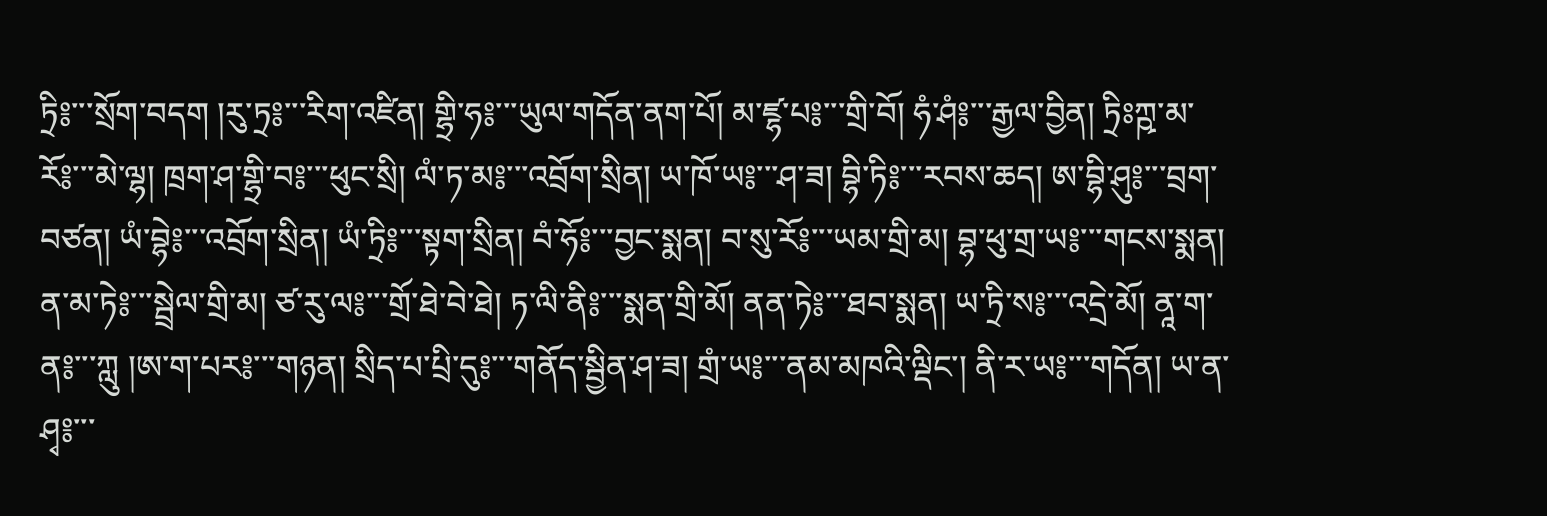ཏྲི༔་་་སྲོག་བདག །རུ་ཏྲ༔་་་རིག་འཛིན། གྷྲི་ཧ༔་་་ཡུལ་གདོན་ནག་པོ། མ་ཛྷ་པ༔་་་གྲི་བོ། ཧཾ་ཤཾ༔་་་རྒྱལ་བྱིན། ཏྲིཿཀྵ་མ་རོ༔་་་མེ་ལྷ། ཁྲག་ཤ་གྷྲི་བ༔་་་ཕུང་སྲི། ལཾ་ཏ་མ༔་་་འབྲོག་སྲིན། ཡ་ཁོ་ཡ༔་་་ཤ་ཟ། བྷི་ཏི༔་་་རབས་ཆད། ཨ་བྷི་ཤུ༔་་་བྲག་བཙན། ཡཾ་བྷེ༔་་་འབྲོག་སྲིན། ཡཾ་ཏྲི༔་་་སྟག་སྲིན། བཾ་ཧོ༔་་་བྱང་སྨན། བ་སུ་རོ༔་་་ཡམ་གྲི་མ། བྷ་ཕུ་གྲ་ཡ༔་་་གངས་སྨན། ན་མ་ཏེ༔་་་སྦྲེལ་གྲི་མ། ཙ་རུ་ལ༔་་་གྲོ་ཐེ་བེ་ཐེ། ཏ་ལི་ནི༔་་་སྨན་གྲི་མོ། ནན་ཏེ༔་་་ཐབ་སྨན། ཡ་ཏྲི་ས༔་་་འདྲེ་མོ། ནཱ་ག་ན༔་་་ཀླུ །ཨ་ག་པར༔་་་གཉན། སྲིད་པ་པྲི་དུ༔་་་གནོད་སྦྱིན་ཤ་ཟ། གྲཾ་ཡ༔་་་ནམ་མཁའི་ལྡིང་། ནི་ར་ཡ༔་་་གདོན། ཡ་ན་ཤྭ༔་་་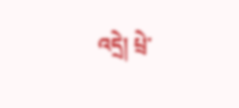འདྲེ། པྲེ་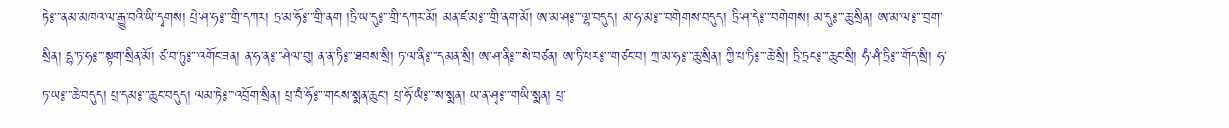ཏེ༔་་་ནམ་མཁའ་ལ་རྒྱུ་བའི་ཡི་དྭགས། པྲེ་ཤ་ཧ༔་་་གྲི་དཀར། ཏྲ་མ་ཧོ༔་་་གྲི་ནག །ཏྲི་ཡ་དུ༔་་་གྲི་དཀར་མོ། མན་ཛ་མ༔་་་གྲི་ནག་མོ། ཨ་མ་ཤ༔་་་ལྷ་བདུད། མ་ཧ་མ༔་་་བགེགས་བདུད། ཏྲི་ཤ་དེ༔་་་བགེགས། མ་དུ༔་་་ཆུ་སྲིན། ཨ་མ་ལ༔་་་བྲག་སྲིན། དྷ་ཏ་ཧ༔་་་སྟག་སྲིན་མོ། ཙ་བ་ཏུ༔་་་འགོང་ཟན། ན་ཧ་ན༔་་་ཤེལ་བུ། ན་ན་ཏི༔་་་ཐབས་སྲི། ཏ་ལ་ནི༔་་་དམན་སྲི། ཨ་ཤ་ནི༔་་་སེ་བཙན། ཨ་ཏི་པར༔་་་གཙང་བ། ཀྲ་མ་ཧ༔་་་ཆུ་སྲིན། ཀྱི་པ་ཏི༔་་་ཆེ་སྲི། ཏྲི་ཏྲང༔་་་ཆུང་སྲི། ཧཾ་ཤཾ་ཏྲི༔་་་གོད་སྲི། ཧ་ཏ་ཡ༔་་་ཆེ་བདུད། པྲ་དམ༔་་་ཆུང་བདུད། ལམ་ཏེ༔་་་འབྲོག་སྲིན། པྲ་བཾ་ཧོ༔་་་གངས་སྨན་ཆུང་། པྲ་ཧོ་ཡཾ༔་་་ས་སྨན། ཡ་ན་ཤྭ༔་་་གཡི་སྨན། པྲ་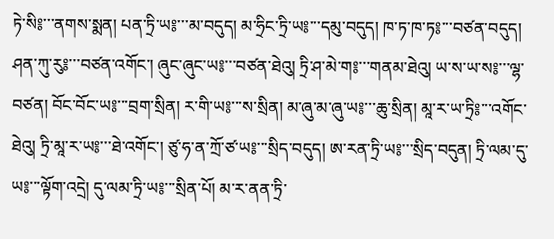ཏེ་སི༔་་་ནགས་སྨན། པན་ཏྲི་ཡ༔་་་མ་བདུད། མ་ཧྲིང་ཏྲི་ཡ༔་་་དམུ་བདུད། ཁ་ཏ་ཁ་ཏ༔་་་བཙན་བདུད། ཤན་ཀུ་རུ༔་་་བཙན་འགོང་། ཞུང་ཞུང་ཡ༔་་་བཙན་ཐེའུ། ཏྲི་ཤ་མེ་ག༔་་་གནམ་ཐེའུ། ཡ་ས་ཡ་ས༔་་་ལྷ་བཙན། བོང་བོང་ཡ༔་་་བྲག་སྲིན། ར་གི་ཡ༔་་་ས་སྲིན། མ་ཞུ་མ་ཞུ་ཡ༔་་་ཆུ་སྲིན། མཱ་ར་ཡ་ཏྲི༔་་་འགོང་ཐེའུ། ཏྲི་མཱ་ར་ཡ༔་་་ཐེ་འགོང་། ཙུ་ཧ་ན་ཀྲོ་ཙ་ཡ༔་་་སྲིད་བདུད། ཨ་རན་ཏྲི་ཡ༔་་་སྲིད་བདུན། ཏྲི་ལམ་དུ་ཡ༔་་་ལྟོག་འདྲེ། དུ་ལམ་ཏྲི་ཡ༔་་་སྲིན་པོ། མ་ར་ནན་ཏྲི་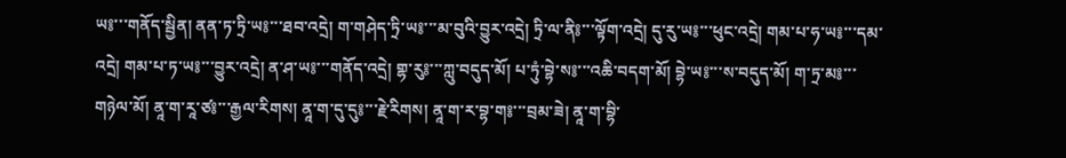ཡ༔་་་གནོད་སྦྱིན། ནན་ཏ་ཏྲི་ཡ༔་་་ཐབ་འདྲེ། ག་གཤེད་ཏྲི་ཡ༔་་་མ་བུའི་བྱུར་འདྲེ། ཏྲི་ལ་ནི༔་་་ལྟོག་འདྲེ། དུ་རུ་ཡ༔་་་ཕུང་འདྲེ། གམ་པ་ཧ་ཡ༔་་་དམ་འདྲེ། གམ་པ་ཏ་ཡ༔་་་བྱུར་འདྲེ། ན་ཤ་ཡ༔་་་གནོད་འདྲེ། གྷ་རུ༔་་་ཀླུ་བདུད་མོ། པ་ཏུཾ་བྷེ་ས༔་་་འཆི་བདག་མོ། བྷེ་ཡ༔་་་ས་བདུད་མོ། ག་ཏྲ་མ༔་་་གཉེལ་མོ། ནཱ་ག་རཱ་ཙ༔་་་རྒྱལ་རིགས། ནཱ་ག་དུ་དུ༔་་་རྗེ་རིགས། ནཱ་ག་ར་བྷ་ག༔་་་བྲམ་ཟེ། ནཱ་ག་བྷི་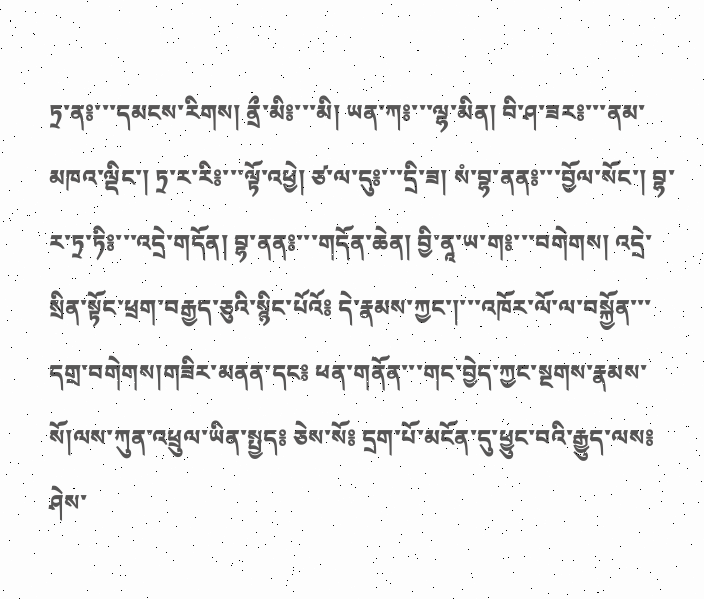ཏྲ་ན༔་་་དམངས་རིགས། ནྲྀ་མི༔་་་མི། ཡན་ཀ༔་་་ལྷ་མིན། བི་ཤ་ཟར༔་་་ནམ་མཁའ་ལྡིང་། ཏྲ་ར་རི༔་་་ལྟོ་འཕྱེ། ཙ་ལ་དུ༔་་་དྲི་ཟ། སཾ་བྷ་ནན༔་་་བྱོལ་སོང་། བྷ་ར་ཏྲ་ཏི༔་་་འདྲེ་གདོན། བྷ་ནན༔་་་གདོན་ཆེན། བྱི་ནཱ་ཡ་ག༔་་་བགེགས། འདྲེ་སྲིན་སྟོང་ཕྲག་བརྒྱད་ཅུའི་སྙིང་པོའོ༔ དེ་རྣམས་ཀྱང་།་་་འཁོར་ལོ་ལ་བསྐྱོན་་་དགྲ་བགེགས།གཟིར་མནན་དང༔ ཕན་གནོན་་་གང་བྱེད་ཀྱང་སྔགས་རྣམས་སོ།ལས་ཀུན་འཕྲུལ་ཡིན་སྤྱད༔ ཅེས་སོ༔ དྲག་པོ་མངོན་དུ་ཕྱུང་བའི་རྒྱུད་ལས༔ ཤེས་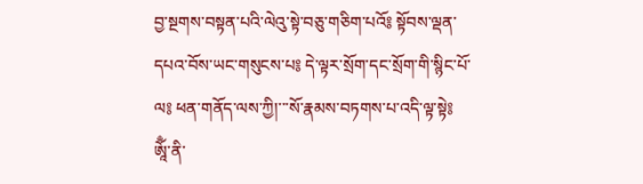བྱ་སྔགས་བསྟན་པའི་ལེའུ་སྟེ་བཅུ་གཅིག་པའོ༔ སྟོབས་ལྡན་དཔའ་བོས་ཡང་གསུངས་པ༔ དེ་ལྟར་སྲོག་དང་སྲོག་གི་སྙིང་པོ་ལ༔ ཕན་གནོད་ལས་ཀྱི།་་་སོ་རྣམས་བཏགས་པ་འདི་ལྟ་སྟེ༔ ཨཱོྃ་ནི་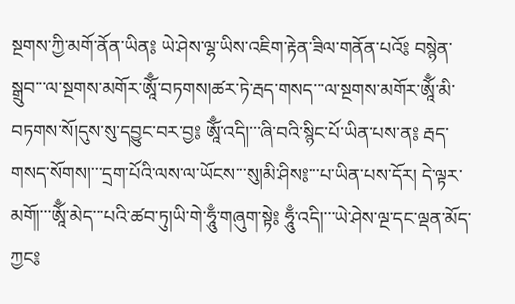སྔགས་ཀྱི་མགོ་ནོན་ཡིན༔ ཡེ་ཤེས་ལྷ་ཡིས་འཇིག་རྟེན་ཟིལ་གནོན་པའོ༔ བསྙེན་སྒྲུབ་་་ལ་སྔགས་མགོར་ཨཱོྃ་བཏགས།ཚར་ཏེ་རྦད་གསད་་་ལ་སྔགས་མགོར་ཨཱོྃ་མི་བཏགས་སོ།དུས་སུ་དབྱུང་བར་བྱ༔ ཨཱོྃ་འདི།་་་ཞི་བའི་སྙིང་པོ་ཡིན་པས་ན༔ རྦད་གསད་སོགས།་་་དྲག་པོའི་ལས་ལ་ཡོངས་་་སུ།མི་ཤིས༔་་་པ་ཡིན་པས་དོར། དེ་ལྟར་མགོ།་་་ཨཱོྃ་མེད་་་པའི་ཚབ་ཏུ།ཡི་གེ་ཧཱུྃ་གཞུག་སྟེ༔ ཧཱུྃ་འདི།་་་ཡེ་ཤེས་ལྔ་དང་ལྡན་མོད་ཀྱང༔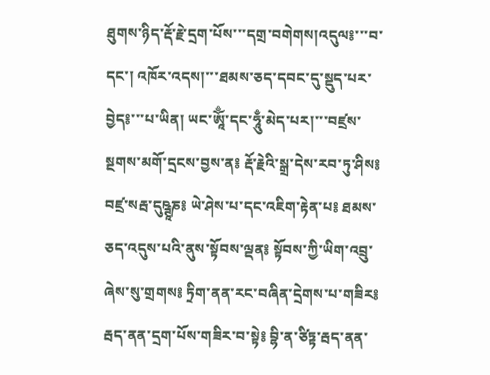ཐུགས་ཉིད་རྡོ་རྗེ་དྲག་པོས་་་དགྲ་བགེགས།འདུལ༔་་་བ་དང་། འཁོར་འདས།་་་ཐམས་ཅད་དབང་དུ་སྡུད་པར་བྱེད༔་་་པ་ཡིན། ཡང་ཨཱོྃ་དང་ཧཱུྃ་མེད་པར།་་་བཛྲས་སྔགས་མགོ་དྲངས་བྱས་ན༔ རྡོ་རྗེའི་སྒྲ་དེས་རབ་ཏུ་ཤིས༔ བཛྲ་སརྦ་དུཥྚཱཎ༔ ཡེ་ཤེས་པ་དང་འཇིག་རྟེན་པ༔ ཐམས་ཅད་འདུས་པའི་ནུས་སྟོབས་ལྡན༔ སྟོབས་ཀྱི་ཡིག་འབྲུ་ཞེས་སུ་གྲགས༔ ཏྲིག་ནན་རང་བཞིན་དྲེགས་པ་གཟིར༔ རྦད་ནན་དྲག་པོས་གཟིར་བ་སྟེ༔ བྷི་ན་ཙིཏྟ་རྦད་ནན་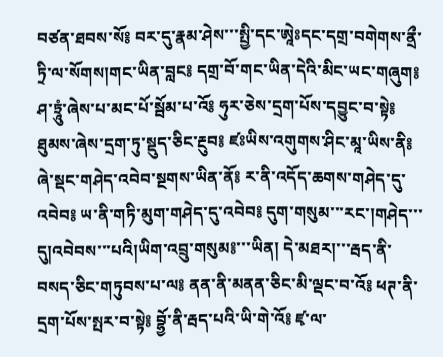བཙན་ཐབས་སོ༔ བར་དུ་རྣམ་ཤེས་་་སྤྱི་དང་ཨཱེཿདང་དགྲ་བགེགས་ནྲྀ་ཏྲི་ལ་སོགས།གང་ཡིན་བླང༔ དགྲ་བོ་གང་ཡིན་དེའི་མིང་ཡང་གཞུག༔ ཤ་ཏྲཱུཾ་ཞེས་པ་མང་པོ་སྦོམ་པ་འོ༔ ཧུར་ཅེས་དྲག་པོས་དབྱུང་བ་སྟེ༔ ཐུམས་ཞེས་དྲག་ཏུ་སྡུད་ཅིང་རྔུབ༔ ཛཿཡིས་འགུགས་ཤིང་མཱ་ཡིས་ནི༔ ཞེ་སྡང་གཤེད་འབེབ་སྔགས་ཡིན་ནོ༔ ར་ནི་འདོད་ཆགས་གཤེད་དུ་འབེབ༔ ཡ་ནི་གཏི་མུག་གཤེད་དུ་འབེབ༔ དུག་གསུམ་་་རང་།གཤེད་་་དུ།འབེབས་་་པའི།ཡིག་འབྲུ་གསུམ༔་་་ཡིན། དེ་མཐར།་་་རྦད་ནི་བསད་ཅིང་གཏུབས་པ་ལ༔ ནན་ནི་མནན་ཅིང་མི་ལྡང་བ་འོ༔ ཕཊ་ནི་དྲག་པོས་སྤར་བ་སྟེ༔ བྷྱོ་ནི་རྦད་པའི་ཡི་གེ་འོ༔ ཛྭ་ལ་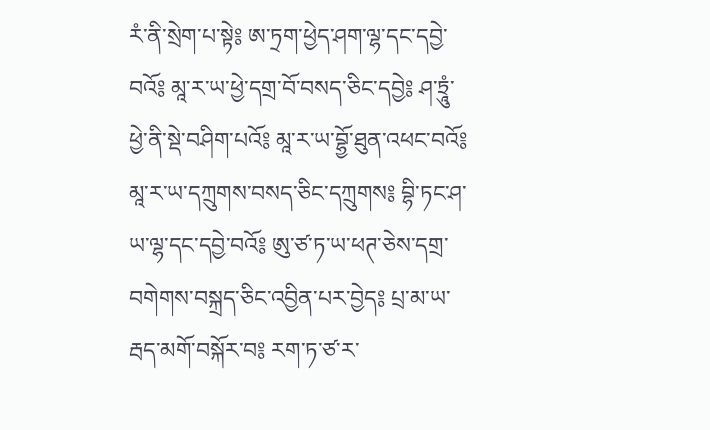རཾ་ནི་སྲེག་པ་སྟེ༔ ཨ་ཏྲག་ཕྱེད་ཤག་ལྷ་དང་དབྱེ་བའོ༔ མཱ་ར་ཡ་ཕྱེ་དགྲ་བོ་བསད་ཅིང་དབྱེ༔ ཤ་ཏྲཱུཾ་ཕྱེ་ནི་སྡེ་བཤིག་པའོ༔ མཱ་ར་ཡ་བྷྱོ་ཐུན་འཕང་བའོ༔ མཱ་ར་ཡ་དཀྲུགས་བསད་ཅིང་དཀྲུགས༔ བྷི་ཏང་ཤ་ཡ་ལྷ་དང་དབྱེ་བའོ༔ ཨུ་ཙ་ཏ་ཡ་ཕཊ་ཅེས་དགྲ་བགེགས་བསྐྲད་ཅིང་འབྱིན་པར་བྱེད༔ པྲ་མ་ཡ་རྦད་མགོ་བསྐོར་བ༔ རག་ཏ་ཙ་ར་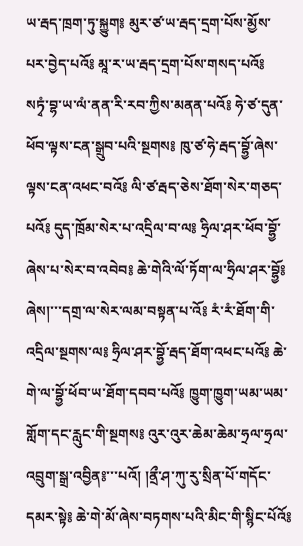ཡ་རྦད་ཁྲག་ཏུ་སྐྱུག༔ མུར་ཙ་ཡ་རྦད་དྲག་པོས་མྱོས་པར་བྱེད་པའོ༔ མཱ་ར་ཡ་རྦད་དྲག་པོས་གསད་པའོ༔ སཏྭཾ་བྷ་ཡ་ལཾ་ནན་རི་རབ་ཀྱིས་མནན་པའོ༔ ཧེ་ཙ་དུན་ཕོབ་ལྟས་ངན་སྒྲུབ་པའི་སྔགས༔ ཁུ་ཙ་ཧེ་རྦད་བྷྱོ་ཞེས་ལྟས་ངན་འཕང་བའོ༔ ལི་ཙ་རྦད་ཅེས་ཐོག་སེར་གཅད་པའོ༔ དུད་ཁྲོམ་སེར་པ་འདྲིལ་བ་ལ༔ ཧྲིལ་ཤར་ཕོབ་བྷྱོ་ཞེས་པ་སེར་བ་འབེབ༔ ཆེ་གེའི་ལོ་ཏོག་ལ་ཧྲིལ་ཤར་བྷྱོ༔ ཞེས།་་་དགྲ་ལ་སེར་ལམ་བསྟན་པ་འོ༔ རཾ་རཾ་ཐོག་གི་འདྲིལ་སྔགས་ལ༔ ཧྲིལ་ཤར་བྷྱོ་རྦད་ཐོག་འཕང་པའོ༔ ཆེ་གེ་ལ་བྷྱོ་ཕོབ་ཡ་ཐོག་དབབ་པའོ༔ ཁྱུག་ཁྱུག་ཡམ་ཡམ་གློག་དང་རླུང་གི་སྔགས༔ འུར་འུར་ཆེམ་ཆེམ་ཧྲལ་ཧྲལ་འབྲུག་སྒྲ་འབྱིན༔་་་པའོ། །ནྲྀ་ཤ་ཀུ་རུ་སྲིན་པོ་གདོང་དམར་སྟེ༔ ཆེ་གེ་མོ་ཞེས་བཏགས་པའི་མིང་གི་སྙིང་པོའོ༔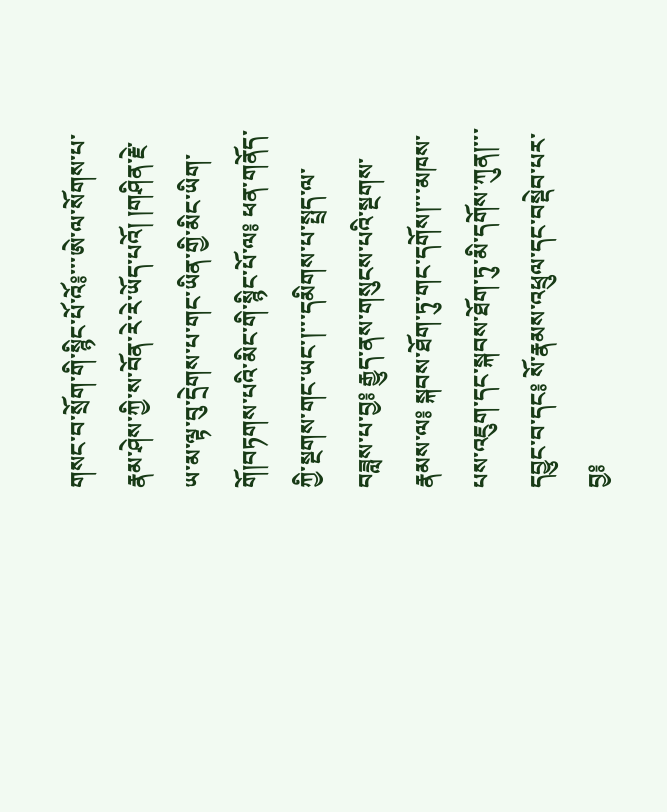གསང་བ་སྲོག་གི་སྙིང་པོ་འོ༔་་་ཨེ་ལ་སོགས་པ་རྣམ་ཤེས་ཀྱི་ས་བོན་རེ་རེ་ཡོད་པའོ། །གཤིན་རྗེ་ཡ་མ་ལྟ་བུ་དྲེགས་པ་གང་ཡིན་གྱི་མིང་ཡིག་གོ།བཏགས་པའི་མིང་གི་སྙིང་པོ་ལ༔ ཕན་གནོད་ཀྱི་སྔགས་གང་ཡང་།་་་དམིགས་པ་སྤྲད་ལ་བཟླས་པ་བྱ༔ རྒྱུད་ནས་གསུངས་པའི་སྔགས་རྣམས་ལ༔ སྐབས་ཐོག་ཏུ་གང་དགོས།་་་མཁས་པས་འཇུག་དང་སྐབས་ཐོག་ཏུ་མི་དགོས་ཀུན།་་་དབྱུང་བ་དང༔ སོ་རྣམས་འཕྲུལ་དང་བསྡེབ་པར་བྱ༔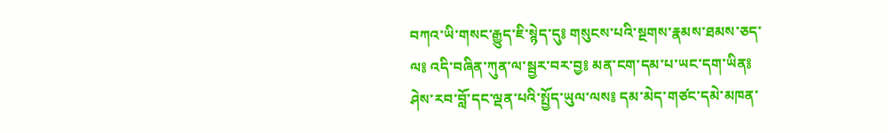བཀའ་ཡི་གསང་རྒྱུད་ཇི་སྙེད་དུ༔ གསུངས་པའི་སྔགས་རྣམས་ཐམས་ཅད་ལ༔ འདི་བཞིན་ཀུན་ལ་སྦྱར་བར་བྱ༔ མན་ངག་དམ་པ་ཡང་དག་ཡིན༔ ཤེས་རབ་བློ་དང་ལྡན་པའི་སྤྱོད་ཡུལ་ལས༔ དམ་མེད་གཙང་དམེ་མཁན་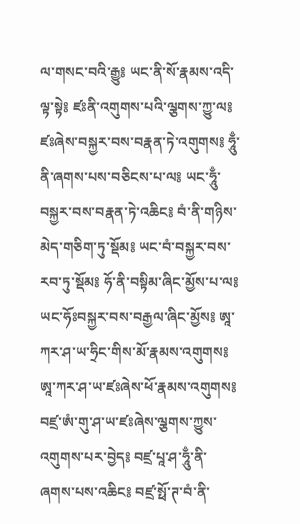ལ་གསང་བའི་རྒྱུ༔ ཡང་ནི་སོ་རྣམས་འདི་ལྟ་སྟེ༔ ཛཿནི་འགུགས་པའི་ལྕགས་ཀྱུ་ལ༔ ཛཿཞེས་བསྐྱར་བས་བརྣན་ཏེ་འགུགས༔ ཧཱུྃ་ནི་ཞགས་པས་བཅིངས་པ་ལ༔ ཡང་ཧཱུྃ་བསྐྱར་བས་བརྣན་ཏེ་འཆིང༔ བཾ་ནི་གཉིས་མེད་གཅིག་ཏུ་སྡོམ༔ ཡང་བཾ་བསྐྱར་བས་རབ་ཏུ་སྡོམ༔ ཧོ་ནི་བསྟིམ་ཞིང་མྱོས་པ་ལ༔ ཡང་ཧོཿབསྐྱར་བས་བརྒྱལ་ཞིང་མྱོས༔ ཨཱ་ཀར་ཤ་ཡ་ཧྲིང་གིས་མོ་རྣམས་འགུགས༔ ཨཱ་ཀར་ཤ་ཡ་ཛཿཞེས་ཕོ་རྣམས་འགུགས༔ བཛྲ་ཨཾ་གུ་ཤ་ཡ་ཛཿཞེས་ལྕགས་ཀྱུས་འགུགས་པར་བྱེད༔ བཛྲ་པཱ་ཤ་ཧཱུྃ་ནི་ཞགས་པས་འཆིང༔ བཛྲ་སྥོ་ཊ་བཾ་ནི་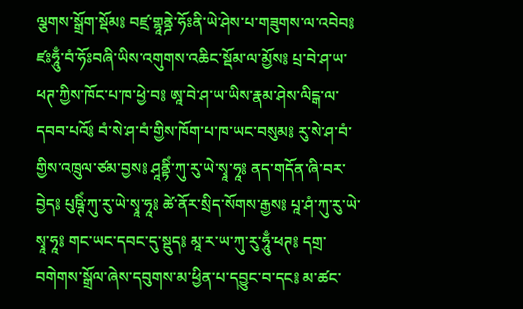ལྕགས་སྒྲོག་སྡོམ༔ བཛྲ་གྷཱནྜེ་ཧོཿནི་ཡེ་ཤེས་པ་གཟུགས་ལ་འབེབ༔ ཛཿཧཱུྃ་བཾ་ཧོཿབཞི་ཡིས་འགུགས་འཆིང་སྡོམ་ལ་མྱོས༔ པྲ་བེ་ཤ་ཡ་ཕཊ་ཀྱིས་ཁོང་པ་ཁ་ཕྱེ་བ༔ ཨཱ་བེ་ཤ་ཡ་ཡིས་རྣམ་ཤེས་ལིངྒ་ལ་དབབ་པའོ༔ བཾ་སེ་ཤ་བཾ་གྱིས་ཁོག་པ་ཁ་ཡང་བསུམ༔ རུ་སེ་ཤ་བཾ་གྱིས་འཁྲུལ་ཙམ་བྱས༔ ཤཱནྟིཾ་ཀུ་རུ་ཡེ་སྭཱ་ཧཱ༔ ནད་གདོན་ཞི་བར་བྱེད༔ པུཥྚིཾ་ཀུ་རུ་ཡེ་སྭཱ་ཧཱ༔ ཚེ་ནོར་སྲིད་སོགས་རྒྱས༔ པཱ་ཤཾ་ཀུ་རུ་ཡེ་སྭཱ་ཧཱ༔ གང་ཡང་དབང་དུ་སྡུད༔ མཱ་ར་ཡ་ཀུ་རུ་ཧཱུྃ་ཕཊ༔ དགྲ་བགེགས་སྒྲོལ་ཞེས་དབུགས་མ་ཕྱིན་པ་དབྱུང་བ་དང༔ མ་ཚང་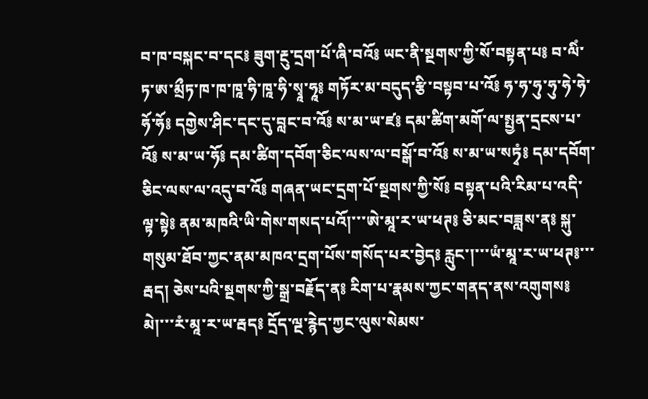བ་ཁ་བསྐང་བ་དང༔ ཟུག་རྔུ་དྲག་པོ་ཞི་བའོ༔ ཡང་ནི་སྔགས་ཀྱི་སོ་བསྟན་པ༔ བ་ལིཾ་ཏ་ཨ་མྲྀཏ་ཁ་ཁ་ཁཱ་ཧི་ཁཱ་ཧི་སྭཱ་ཧཱ༔ གཏོར་མ་བདུད་རྩི་བསྟབ་པ་འོ༔ ཧ་ཧ་ཧུ་ཧུ་ཧེ་ཧེ་ཧོ་ཧོ༔ དགྱེས་ཤིང་དང་དུ་བླང་བ་འོ༔ ས་མ་ཡ་ཛ༔ དམ་ཚིག་མགོ་ལ་སྤྱན་དྲངས་པ་འོ༔ ས་མ་ཡ་ཧོ༔ དམ་ཚིག་དབོག་ཅིང་ལས་ལ་བསྒོ་བ་འོ༔ ས་མ་ཡ་སཏྭཾ༔ དམ་དབོག་ཅིང་ལས་ལ་འདུ་བ་འོ༔ གཞན་ཡང་དྲག་པོ་སྔགས་ཀྱི་སོ༔ བསྟན་པའི་རིམ་པ་འདི་ལྟ་སྟེ༔ ནམ་མཁའི་ཡི་གེས་གསད་པའོ།་་་ཨེ་མཱ་ར་ཡ་ཕཊ༔ ཅི་མང་བཟླས་ན༔ སྐུ་གསུམ་ཐོབ་ཀྱང་ནམ་མཁའ་དྲག་པོས་གསོད་པར་བྱེད༔ རླུང་།་་་ཡཾ་མཱ་ར་ཡ་ཕཊ༔་་་རྦད། ཅེས་པའི་སྔགས་ཀྱི་སྒྲ་བརྗོད་ན༔ རིག་པ་རྣམས་ཀྱང་གནད་ནས་འགུགས༔ མེ།་་་རཾ་མཱ་ར་ཡ་རྦད༔ དྲོད་ལྔ་རྙེད་ཀྱང་ལུས་སེམས་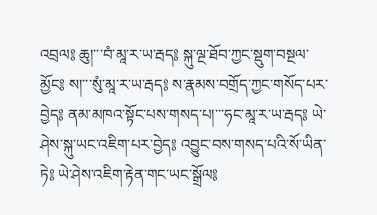འབྲལ༔ ཆུ།་་་བཾ་མཱ་ར་ཡ་རྦད༔ སྐུ་ལྔ་ཐོབ་ཀྱང་སྡུག་བསྔལ་མྱོང༔ ས།་་་སུཾ་མཱ་ར་ཡ་རྦད༔ ས་རྣམས་བགྲོད་ཀྱང་གསོད་པར་བྱེད༔ ནམ་མཁའ་སྟོང་པས་གསད་པ།་་་ཧང་མཱ་ར་ཡ་རྦད༔ ཡེ་ཤེས་སྐུ་ཡང་འཇིག་པར་བྱེད༔ འབྱུང་བས་གསད་པའི་སོ་ཡིན་ཏེ༔ ཡེ་ཤེས་འཇིག་རྟེན་གང་ཡང་སྒྲོལ༔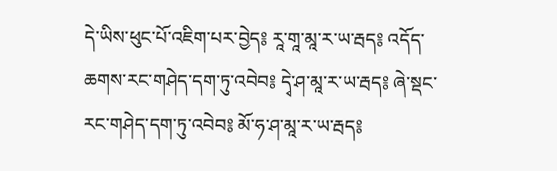དེ་ཡིས་ཕུང་པོ་འཇིག་པར་བྱེད༔ རཱ་གཱ་མཱ་ར་ཡ་རྦད༔ འདོད་ཆགས་རང་གཤེད་དག་ཏུ་འབེབ༔ དྭེ་ཤ་མཱ་ར་ཡ་རྦད༔ ཞེ་སྡང་རང་གཤེད་དག་ཏུ་འབེབ༔ མོ་ཧ་ཤ་མཱ་ར་ཡ་རྦད༔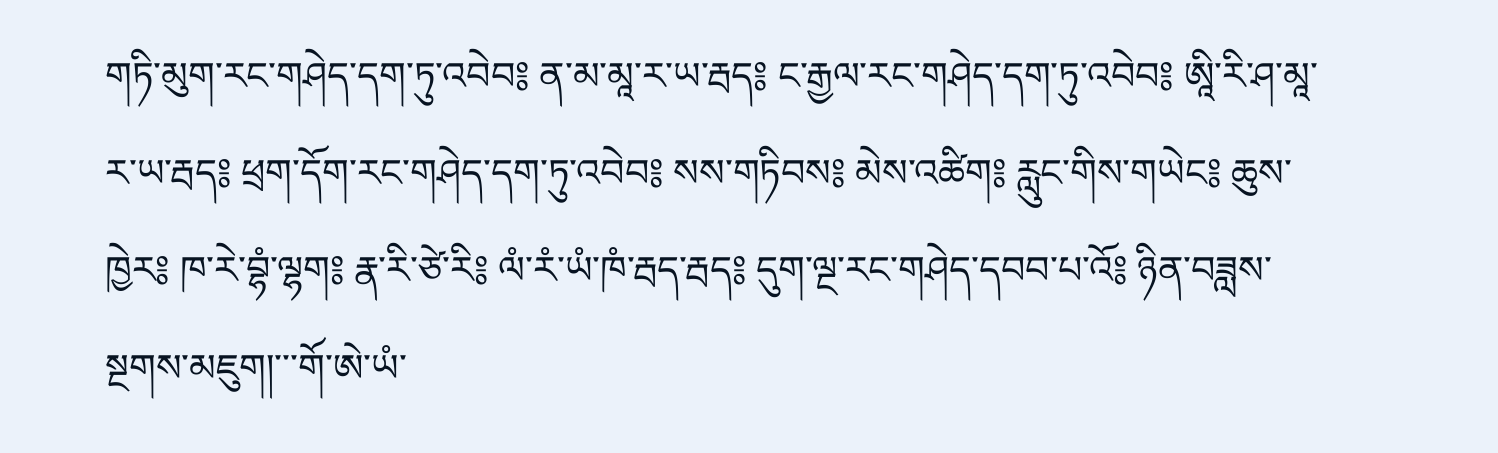གཏི་མུག་རང་གཤེད་དག་ཏུ་འབེབ༔ ན་མ་མཱ་ར་ཡ་རྦད༔ ང་རྒྱལ་རང་གཤེད་དག་ཏུ་འབེབ༔ ཨཱི་རི་ཤ་མཱ་ར་ཡ་རྦད༔ ཕྲག་དོག་རང་གཤེད་དག་ཏུ་འབེབ༔ སས་གཏིབས༔ མེས་འཚིག༔ རླུང་གིས་གཡེང༔ ཆུས་ཁྱེར༔ ཁ་རེ་བྷཾ་ལྷག༔ རྣ་རི་ཙེ་རི༔ ལཾ་རཾ་ཡཾ་ཁཾ་རྦད་རྦད༔ དུག་ལྔ་རང་གཤེད་དབབ་པ་འོ༔ ཉིན་བཟླས་སྔགས་མཇུག།་་་གོ་ཨེ་ཡཾ་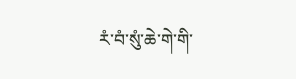རཾ་བཾ་སུཾ་ཆེ་གེ་གི་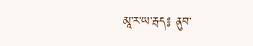མཱ་ར་ཡ་རྦད༔ ནུབ་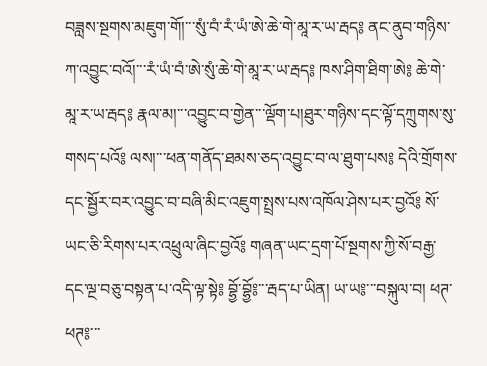བཟླས་སྔགས་མཇུག་གོ།་་་སུཾ་བཾ་རཾ་ཡཾ་ཨེ་ཆེ་གེ་མཱ་ར་ཡ་རྦད༔ ནང་ནུབ་གཉིས་ཀ་འབྱུང་བའོ།་་་རཾ་ཡཾ་བཾ་ཨེ་སུཾ་ཆེ་གེ་མཱ་ར་ཡ་རྦད༔ ཁས་ཤིག་ཐིག་ཨེ༔ ཆེ་གེ་མཱ་ར་ཡ་རྦད༔ རྣལ་མ།་་་འབྱུང་བ་གྱེན་་་ལྡོག་པ།ཐུར་གཉིས་དང་ལྟོ་དཀྲུགས་སུ་གསད་པའོ༔ ལས།་་་ཕན་གནོད་ཐམས་ཅད་འབྱུང་བ་ལ་ཐུག་པས༔ དེའི་གྲོགས་དང་སྦྱོར་བར་འབྱུང་བ་བཞི་མིང་འཇུག་སྤྲས་པས་འཁོལ་ཤེས་པར་བྱའོ༔ སོ་ཡང་ཅི་རིགས་པར་འཕྲུལ་ཞིང་བྱའོ༔ གཞན་ཡང་དྲག་པོ་སྔགས་ཀྱི་སོ་བརྒྱ་དང་ལྔ་བཅུ་བསྟན་པ་འདི་ལྟ་སྟེ༔ བྷྱོ་བྷྱོ༔་་་རྦད་པ་ཡིན། ཡ་ཡ༔་་་བསྐུལ་བ། ཕཊ་ཕཊ༔་་་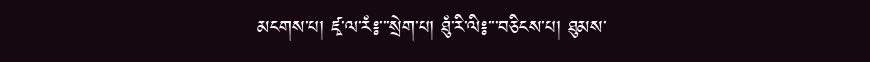མངགས་པ། ཛྭ་ལ་རཾ༔་་་སྲེག་པ། ཐུཾ་རི་ལི༔་་་བཅིངས་པ། ཐུམས་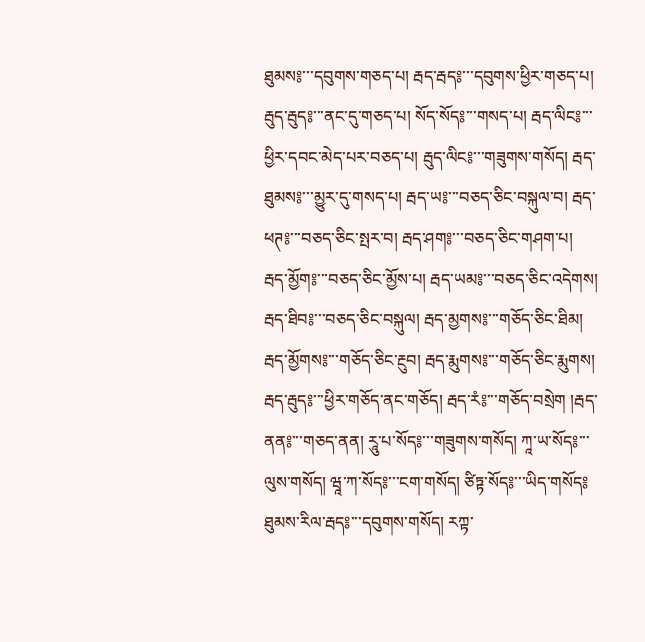ཐུམས༔་་་དབུགས་གཅད་པ། རྦད་རྦད༔་་་དབུགས་ཕྱིར་གཅད་པ། རྦུད་རྦུད༔་་་ནང་དུ་གཅད་པ། སོད་སོད༔་་་གསད་པ། རྦད་ལིང༔་་་ཕྱིར་དབང་མེད་པར་བཅད་པ། རྦུད་ལིང༔་་་གཟུགས་གསོད། རྦད་ཐུམས༔་་་མྱུར་དུ་གསད་པ། རྦད་ཡ༔་་་བཅད་ཅིང་བསྐུལ་བ། རྦད་ཕཊ༔་་་བཅད་ཅིང་སྤར་བ། རྦད་ཤག༔་་་བཅད་ཅིང་གཤག་པ། རྦད་མྱོག༔་་་བཅད་ཅིང་མྱོས་པ། རྦད་ཡམ༔་་་བཅད་ཅིང་འདེགས། རྦད་ཐིབ༔་་་བཅད་ཅིང་བསྐུལ། རྦད་མྱགས༔་་་གཅོད་ཅིང་ཐིམ། རྦད་མྱོགས༔་་་གཅོད་ཅིང་རྔུབ། རྦད་རྨུགས༔་་་གཅོད་ཅིང་རྨུགས། རྦད་རྦུད༔་་་ཕྱིར་གཅོད་ནང་གཅོད། རྦད་རཾ༔་་་གཅོད་བསྲེག །རྦད་ནན༔་་་གཅད་ནན། རཱུ་པ་སོད༔་་་གཟུགས་གསོད། ཀཱ་ཡ་སོད༔་་་ལུས་གསོད། ཝཱ་ཀ་སོད༔་་་ངག་གསོད། ཙིཏྟ་སོད༔་་་ཡིད་གསོད༔ ཐུམས་རིལ་རྦད༔་་་དབུགས་གསོད། རཀྟ་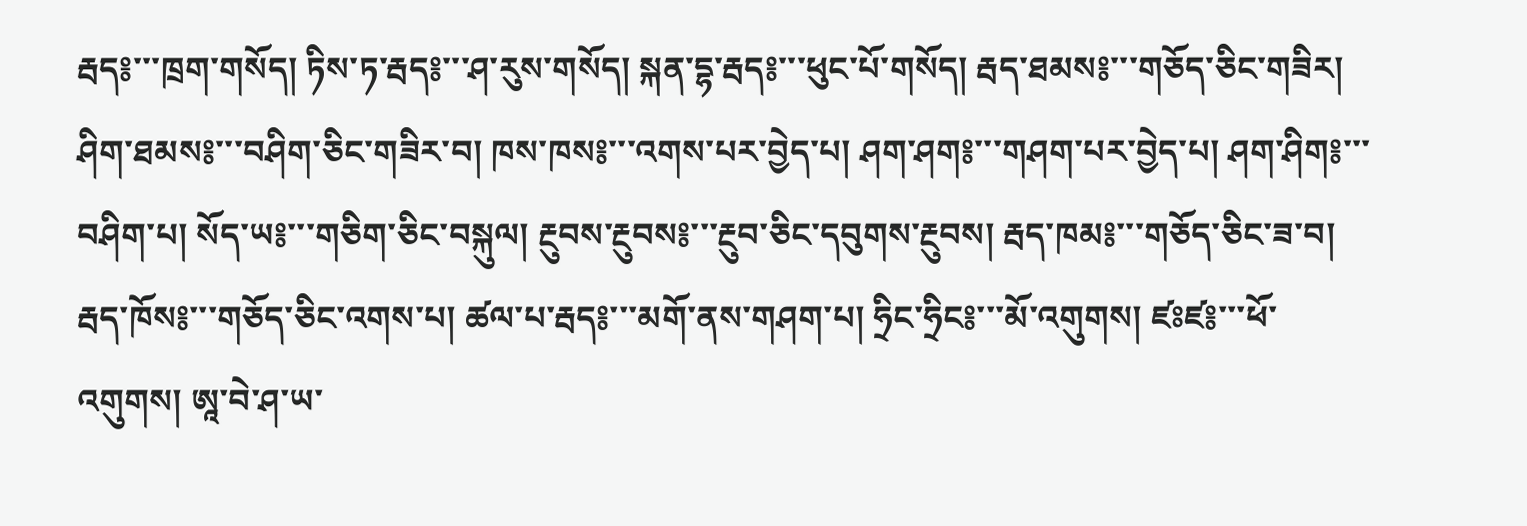རྦད༔་་་ཁྲག་གསོད། ཏིས་ཏ་རྦད༔་་་ཤ་རུས་གསོད། སྐན་དྷ་རྦད༔་་་ཕུང་པོ་གསོད། རྦད་ཐམས༔་་་གཅོད་ཅིང་གཟིར། ཤིག་ཐམས༔་་་བཤིག་ཅིང་གཟིར་བ། ཁས་ཁས༔་་་འགས་པར་བྱེད་པ། ཤག་ཤག༔་་་གཤག་པར་བྱེད་པ། ཤག་ཤིག༔་་་བཤིག་པ། སོད་ཡ༔་་་གཅིག་ཅིང་བསྐུལ། རྔུབས་རྔུབས༔་་་རྔུབ་ཅིང་དབུགས་རྔུབས། རྦད་ཁམ༔་་་གཅོད་ཅིང་ཟ་བ། རྦད་ཁོས༔་་་གཅོད་ཅིང་འགས་པ། ཚལ་པ་རྦད༔་་་མགོ་ནས་གཤག་པ། ཧྲིང་ཧྲིང༔་་་མོ་འགུགས། ཛཿཛ༔་་་ཕོ་འགུགས། ཨཱ་བེ་ཤ་ཡ་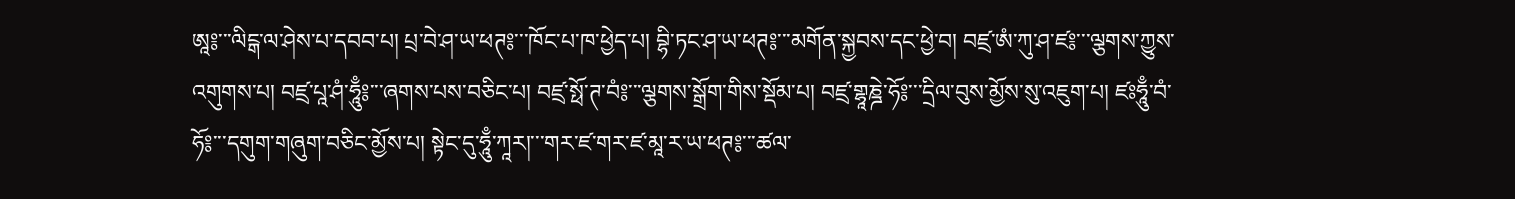ཨཱ༔་་་ལིངྒ་ལ་ཤེས་པ་དབབ་པ། པྲ་བེ་ཤ་ཡ་ཕཊ༔་་་ཁོང་པ་ཁ་ཕྱེད་པ། བྷི་ཏང་ཤ་ཡ་ཕཊ༔་་་མགོན་སྐྱབས་དང་ཕྱེ་བ། བཛྲ་ཨཾ་ཀུ་ཤ་ཛ༔་་་ལྕགས་ཀྱུས་འགུགས་པ། བཛྲ་པཱ་ཤཾ་ཧཱུྃ༔་་་ཞགས་པས་བཅིང་པ། བཛྲ་སྥོ་ཊ་བཾ༔་་་ལྕགས་སྒྲོག་གིས་སྡོམ་པ། བཛྲ་གྷཱཎྜེ་ཧོ༔་་་དྲིལ་བུས་མྱོས་སུ་འཇུག་པ། ཛཿཧཱུྃ་བཾ་ཧོ༔་་་དགུག་གཞུག་བཅིང་མྱོས་པ། སྟེང་དུ་ཧཱུྃ་ཀཱར།་་་གར་ཛ་གར་ཛ་མཱ་ར་ཡ་ཕཊ༔་་་ཚལ་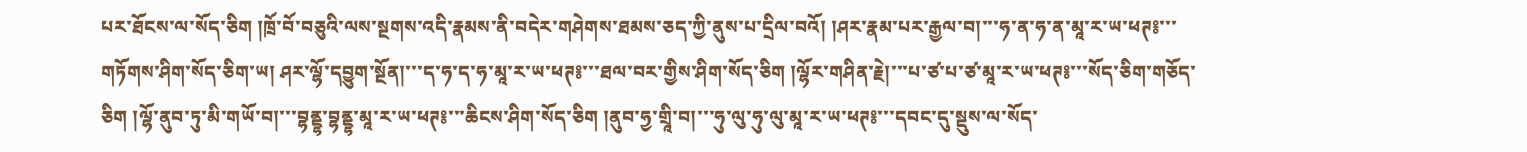པར་ཐོངས་ལ་སོད་ཅིག །ཁྲོ་བོ་བཅུའི་ལས་སྔགས་འདི་རྣམས་ནི་བདེར་གཤེགས་ཐམས་ཅད་ཀྱི་ནུས་པ་དྲིལ་བའོ། །ཤར་རྣམ་པར་རྒྱལ་བ།་་་ཧ་ན་ཧ་ན་མཱ་ར་ཡ་ཕཊ༔་་་གཏོགས་ཤིག་སོད་ཅིག་ཡ། ཤར་ལྷོ་དབྱུག་སྔོན།་་་ད་ཧ་ད་ཧ་མཱ་ར་ཡ་ཕཊ༔་་་ཐལ་བར་གྱིས་ཤིག་སོད་ཅིག །ལྷོར་གཤིན་རྗེ།་་་པ་ཙ་པ་ཙ་མཱ་ར་ཡ་ཕཊ༔་་་སོད་ཅིག་གཅོད་ཅིག །ལྷོ་ནུབ་ཏུ་མི་གཡོ་བ།་་་བྷནྡྷ་བྷནྡྷ་མཱ་ར་ཡ་ཕཊ༔་་་ཆིངས་ཤིག་སོད་ཅིག །ནུབ་ཧྱ་གྲཱི་བ།་་་ཧུ་ལུ་ཧུ་ལུ་མཱ་ར་ཡ་ཕཊ༔་་་དབང་དུ་སྡུས་ལ་སོད་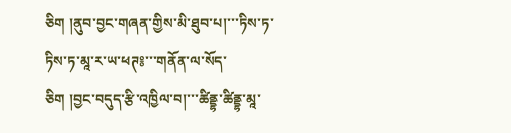ཅིག །ནུབ་བྱང་གཞན་གྱིས་མི་ཐུབ་པ།་་་ཏིས་ཏ་ཏིས་ཏ་མཱ་ར་ཡ་ཕཊ༔་་་གནོན་ལ་སོད་ཅིག །བྱང་བདུད་རྩི་འཁྱིལ་བ།་་་ཚིནྡྷ་ཚིནྡྷ་མཱ་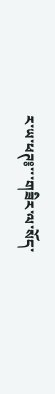ར་ཡ་ཕཊ༔་་་གཟིར་ལ་སོད་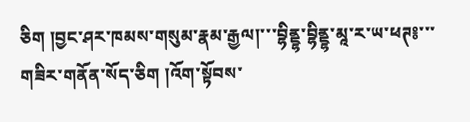ཅིག །བྱང་ཤར་ཁམས་གསུམ་རྣམ་རྒྱལ།་་་བྷིནྡྷ་བྷིནྡྷ་མཱ་ར་ཡ་ཕཊ༔་་་གཟིར་གནོན་སོད་ཅིག །འོག་སྟོབས་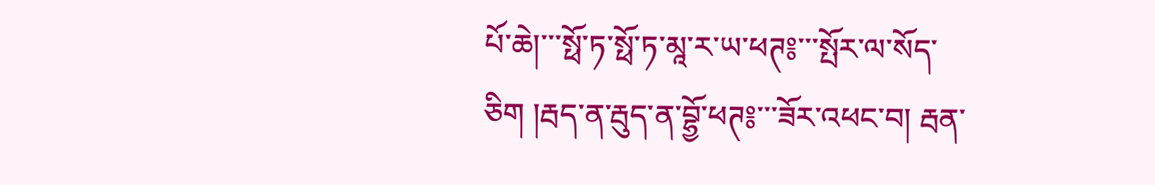པོ་ཆེ།་་་སྥོ་ཏ་སྥོ་ཏ་མཱ་ར་ཡ་ཕཊ༔་་་སྤོར་ལ་སོད་ཅིག །རྦད་ན་རྦུད་ན་བྷྱོ་ཕཊ༔་་་ཟོར་འཕང་བ། རྦན་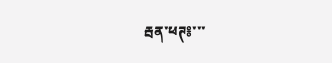རྦན་ཕཊ༔་་་